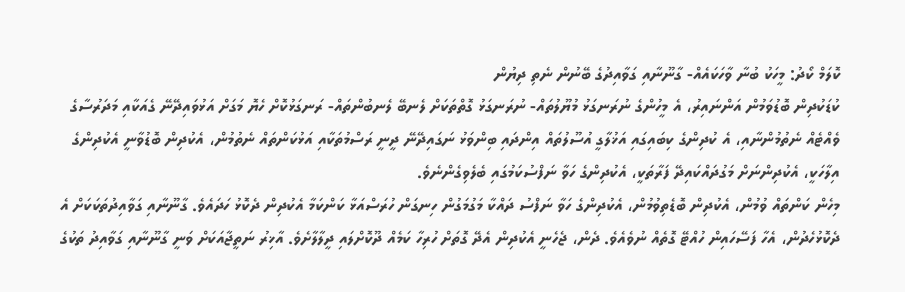ކޮލަމް ކޯދު: މީހަކު ބުނާ ވާހަކައެއް- ގާނޫނާއި ގަވާއިދުގެ ބޭނުން ނެތި ދިޔުން
ކުޑަކުދިން ބޮޑުވަމުން އަންނައިރު، އެ މީހުންގެ ނުރަނގަޅު މުޔޫލުތައް- ނުރަނގަޅު ގޮތްތަކަށް ލެނބޭ ލެނބުންތައް- ރަނގަޅުކޮށް ހެޔޮ މަގަށް އަޅުވައިދޭނޭ ގެއަކާއި މަދަރުސާގެ ވެއްޓެއް ނެތުމުންނާއި، އެ ކުދިންގެ ކިބައިގައި އަޚުލާގީ އުސޫލުތައް އިންދައި ބިންވަޅު ނަގައިދޭނޭ ދީނީ ރަސްމުތަކާއި އަޅުކަންތައް ނެތުމުން، އެކުދިން ބޮޑުވާނީ އެކުދިންގެ އިލާހަކީ، އެކުދިންނަށް މަގުދައްކައިދޭ ފަރާތަކީ، އެކުދިންގެ ހަވާ ނަފްސުކަމުގައި ބެލެވިގެންނެވެ.
މިހެން ކަންތައް ވުމުން، އެކުދިން ބޮޑެތިވުމުން، އެކުދިންގެ ހަވާ ނަފްސު ދައްކާ މަގުމަގުން ހިނގަން ހުރަސްއަޅާ ކަންކަމާ އެކުދިން ދެކޮޅު ހަދައެވެ. ގާނޫނާއި ގަވާއިދުތަކަކަށް އެ ދެކޮޅުހެދުން، އެހާ ފަސޭހައިން ހުއްޓޭ ގޮތެއް ނުވެއެވެ. ދެން، ޖެހެނީ އެކުދިން އެދޭ ގޮތަށް ހުރިހާ ކަމެއް ދޫކޮށްލައި ދީލާލާށެވެ. އާޚިރު ނަތީޖާއަކަށް ވަނީ ގާނޫނާއި ގަވާއިދު ތަކުގެ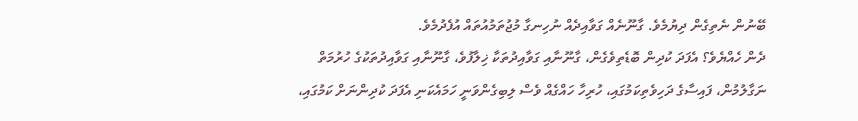ބޭނުން ނެތިގެން ދިޔުމެވެ. ގާނޫނެއް ގަވާއިދެއް ނުހިނގާ މުޖުތަމުއުތައް އުފެދުމެވެ.
ދެން ހެއްޔެވެ؟ އެފަދަ ކުދިން ބޮޑެތިވެގެން، ގާނޫނާއި ގަވާއިދުތަކާ ޚިލާފުވެ، ގާނޫނާއި ގަވާއިދުތަކުގެ ހުރުމަތް ނަގާލުމުން، ފައިސާގެ ދަހިވެތިކަމުގައި، ހުރިހާ ހައްގެއް ވެސް ލިބިގެންވަނީ ހަމައެކަނި އެފަދަ ކުދިންނަށް ކަމުގައި،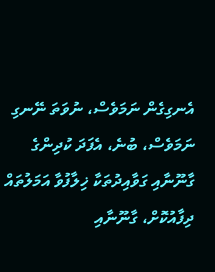އެނގިގެން ނަމަވެސް، ނުވަތަ ނޭނގި ނަމަވެސް، ބުނެ، އެފަދަ ކުދިންގެ ގާނޫނާއި ގަވާއިދުތަކާ ޚިލާފުވާ އަމަލުތައް ދިފާއުކޮށް، ގާނޫނާއި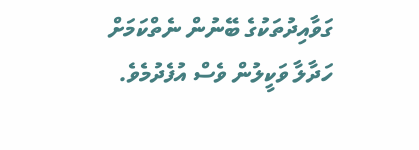ގަވާއިދުތަކުގެ ބޭނުން ނެތްކަމަށް ހަދާލާ ވަކީލުން ވެސް އުފެދުމެވެ.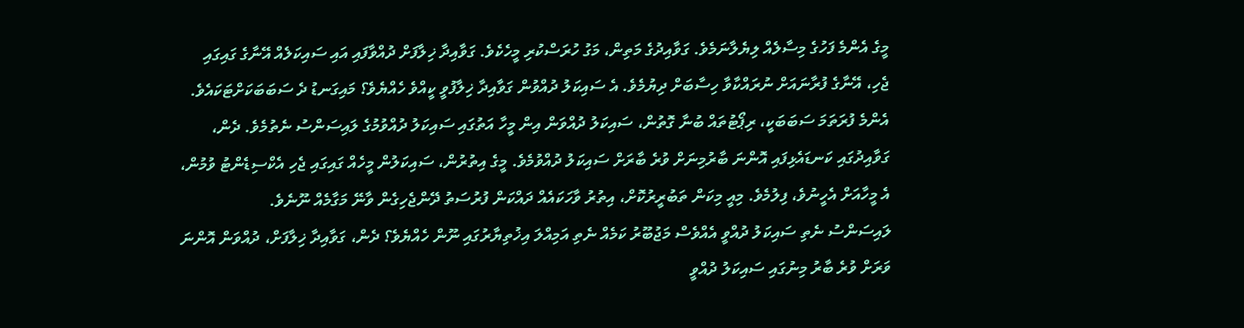މީގެ އެންމެ ފަހުގެ މިސާލެއް ލިޔެލާނަމެވެ. ގަވާއިދުގެ މަތިން، މަގު ހުރަސްކުރި މީހެކެވެ. ގަވާއިދާ ޚިލާފަށް ދުއްވާފައި އައި ސައިކަލެއް އޭނާގެ ގައިގައި ޖެހި، އޭނާގެ ފުރާނައަށް ނުރައްކާވާ ހިސާބަށް ދިޔުމެވެ. އެ ސައިކަލު ދުއްވުން ގަވާއިދާ ޚިލާފުވީ ކީއްވެ ހެއްޔެވެ؟ މައިގަނޑު ދެ ސަބަބަކަށްޓަކައެވެ. އެންމެ ފުރަތަމަ ސަބަބަކީ، ރިޕޯޓުތައް ބުނާ ގޮތުން، ސައިކަލު ދުއްވަން އިން މީހާ އަތުގައި ސައިކަލު ދުއްވުމުގެ ލައިސަންސު ނެތުމެވެ. ދެން، ގަވާއިދުގައި ކަނޑައެޅިފައި އޮންނަ ބާރުމިނަށް ވުރެ ބާރަށް ސައިކަލު ދުއްވުމެވެ. މީގެ އިތުރުން، ސައިކަލުން މީހެއް ގައިގައި ޖެހި އެކްސިޑެންޓު ވުމުން، އެ މީހާއަށް އެހީނުވެ، ފިލުމެވެ. މިއީ މިކަން ތަބުރީރުކޮށް، އިތުރު ވާހަކައެއް ދައްކަން ފުރުސަތު ދޭންޖެހިގެން ވާނޭ މަގާމެއް ނޫނެވެ.
ލައިސަންސު ނެތި ސައިކަލު ދުއްވީ އެއްވެސް މަޖުބޫރު ކަމެއް ނެތި އަމިއްލަ އިޚުތިޔާރުގައި ނޫން ހެއްޔެވެ؟ ދެން، ގަވާއިދާ ޚިލާފަށް، ދުއްވަން އޮންނަ ވަރަށް ވުރެ ބާރު މިނުގައި ސައިކަލު ދުއްވީ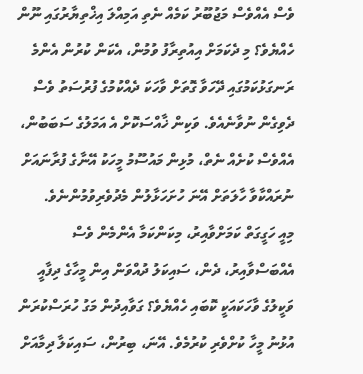ވެސް އެއްވެސް މަޖުބޫރު ކަމެއް ނެތި އަމިއްލަ އިޚްތިޔާރުގައި ނޫން ހެއްޔެވެ؟ މި ދެކަމަށް އިއުތިރާފު ވުމުން، އެކަން ކުރުން އެންމެ ރަނގަޅުކަމުގައި ދޭހަވާ ގޮތަށް ވާހަކަ ދެއްކުމުގެ ފުރުސަތު ވެސް ދެވިގެން ނުވާނެއެވެ. ވަކިން ޚާއްސަކޮށް އެ އަމަލުގެ ސަބަބުން، އެއްވެސް ކުށެއް ނެތް، މުޅިން މައުސޫމު މީހަކު އޭނާގެ ފުރާނައަށް ނުރައްކާވާ ހާލަތަށް އޭނަ ހުށަހަޅާލުން މެދުވެރިވުމުންނެވެ.
މިއީ ހަގީގަތް ކަމަށްވާއިރު، މިކަންކަމާ އެންމެން ވެސް އެއްބަސްވާއިރު، ދެން، ސައިކަލު ދުއްވަން އިން މީހާގެ ދިފާއީ ވަކީލުގެ ވާހަކައަކީ ކޮބައި ހެއްޔެވެ؟ ގަވާއިދުން މަގު ހުރަސްކުރަން އުޅުނު މީހާ ކުށްވެރި ކުރުމެވެ. އޭނަ، ބިރުން، ސައިކަލާ ދިމާއަށް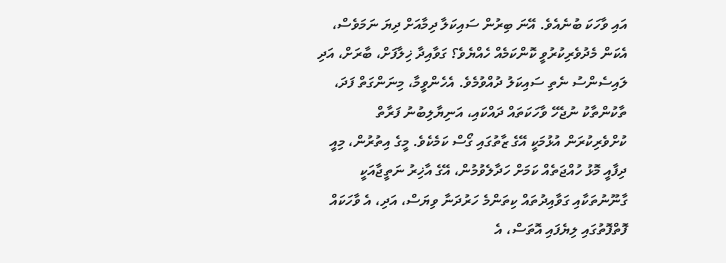އައި ވާހަކަ ބުނެއެވެ. އޭނަ ބިރުން ސައިކަލާ ދިމާއަށް ދިޔަ ނަމަވެސް، އެކަން މެދުވެރިކުރުވީ ކޮންކަމެއް ހެއްޔެވެ؟ ގަވާއިދާ ޚިލާފަށް، ބާރަށް، އަދި ލައިސެންސު ނެތި ސައިކަލު ދުއްވުމެވެ. އެހެންވީމާ، މިނަންގަތް ފަދަ، ތާކުންތާކު ނުޖެހޭ ވާހަކަތައް ދައްކައި، އަނިޔާލިބުނު ފަރާތް ކުށްވެރިކުރަން އުޅުމަކީ އޭގެ ޒާތުގައި ގޯސް ކަމެކެވެ. މީގެ އިތުރުން، މިއީ ދިފާއީ މޮޅު ހުއްޖަތެއް ކަމަށް ހަދާލެވުމުން، އޭގެ އާޚިރު ނަތީޖާއަކީ ގާނޫނުތަކާއި ގަވާއިދުތައް ކިތަންމެ ހަރުދަނާ ވިޔަސް، އަދި، އެ ވާހަކައް ފޮތްފޮތުގައި ލިޔެފައި އޮތަސް، އެ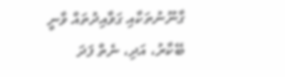ގާނޫނުތަކާއި ގަވާއިދުތައް ވާނީ ބޭކާރު، އަދި، ނެތް ފަދަ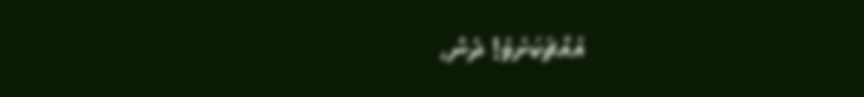އެއްޗަކަށެވެ! ދެން،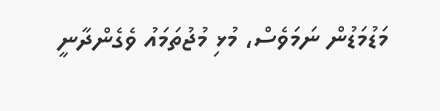މަޑުމަޑުން ނަމަވެސް، މުޅި މުޖުތަމައު ވެގެންދާނީ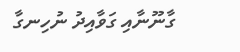ގާނޫނާއި ގަވާއިދު ނުހިނގާ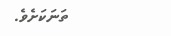ތަނަކަށެވެ.